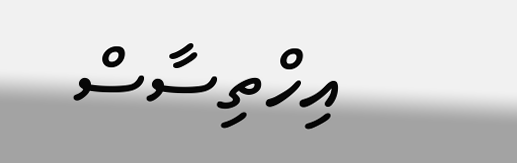އިހްތިސާސް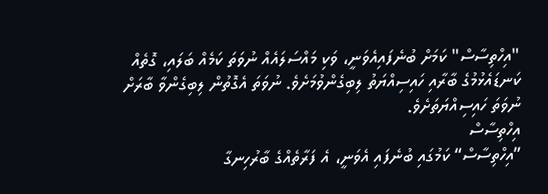"އިހްތިސާސް" ކަމަށް ބުނެފައިއެވަނީ، ވަކި މައްސަލައެއް ނުވަތަ ކަމެއް ބަލައި، ގޮތެއް ކަނޑައެޅުމުގެ ބާރާއި ހައިސިއްޔަތު ލިބިގެންވުމަށެވެ. ނުވަތަ އެގޮތުން ލިބިގެންވާ ބާރަށް ނުވަތަ ހައިސިއްޔަތަށެވެ.
އިހްތިސާސް
”އިހްތިސާސް“ ކަމުގައި ބުނެފައި އެވަނީ، އެ ފަރާތެއްގެ ބާރުހިނގާ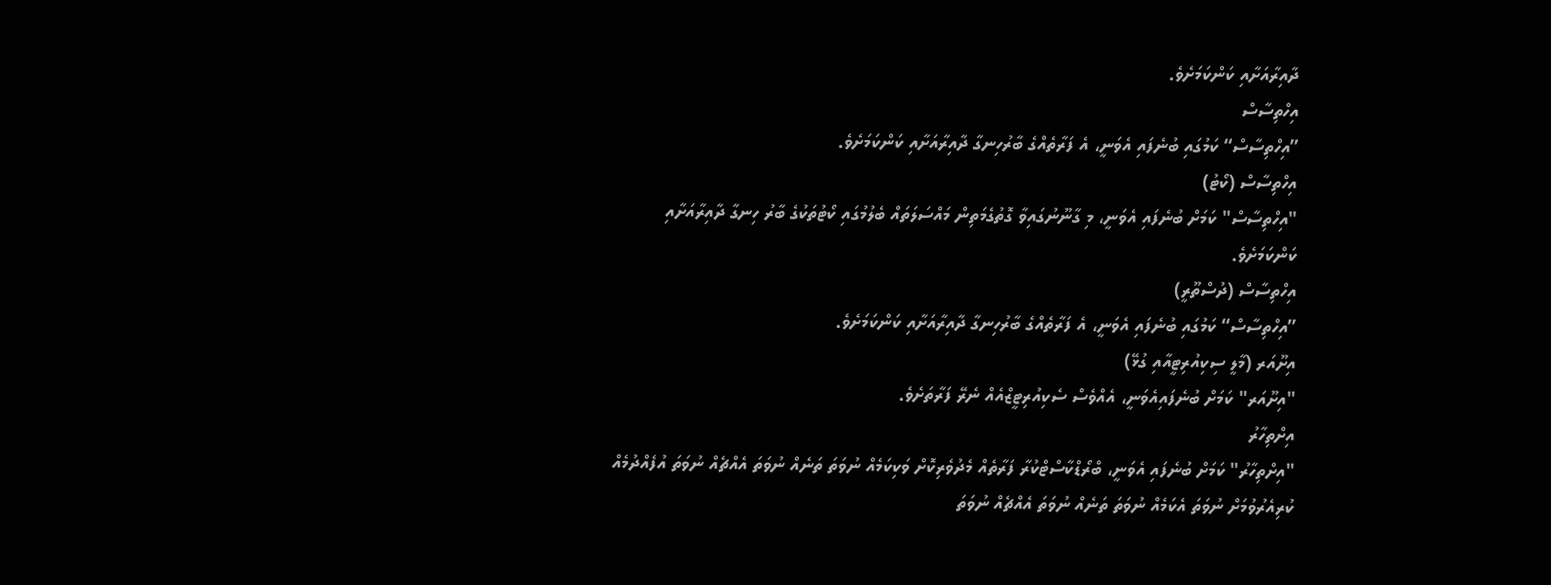ދާއިރާއަށާއި ކަންކަމަށެވެ.
އިހްތިސާސް
”އިހްތިސާސް“ ކަމުގައި ބުނެފައި އެވަނީ، އެ ފަރާތެއްގެ ބާރުހިނގާ ދާއިރާއަށާއި ކަންކަމަށެވެ.
އިހްތިސާސް (ކޯޓު)
"އިހްތިސާސް" ކަމަށް ބުނެފައި އެވަނީ، މި ގާނޫނުގައިވާ ގޮތުގެމަތިން މައްސަލަތައް ބެލުމުގައި ކޯޓުތަކުގެ ބާރު ހިނގާ ދާއިރާއަށާއި ކަންކަމަށެވެ.
އިހްތިސާސް (ދުސްތޫރީ)
”އިހްތިސާސް“ ކަމުގައި ބުނެފައި އެވަނީ، އެ ފަރާތެއްގެ ބާރުހިނގާ ދާއިރާއަށާއި ކަންކަމަށެވެ.
އިށޫއަރ (މާލީ ސިކިއުރިޓީއާއި ގުޅޭ)
"އިށޫއަރ" ކަމަށް ބުނެފައިއެވަނީ، އެއްވެސް ސެކިއުރިޓީޒްއެއް ނެރޭ ފަރާތަށެވެ.
އިށްތިހާރު
"އިށްތިހާރު" ކަމަށް ބުނެފައި އެވަނީ، ބްރޯޑްކާސްޓްކުރާ ފަރާތެއް މެދުވެރިކޮށް ވަކިކަމެއް ނުވަތަ ތަނެއް ނުވަތަ އެއްޗެއް ނުވަތަ އުފެއްދުމެއް ކުރިއެރުވުމަށް ނުވަތަ އެކަމެއް ނުވަތަ ތަނެއް ނުވަތަ އެއްޗެއް ނުވަތަ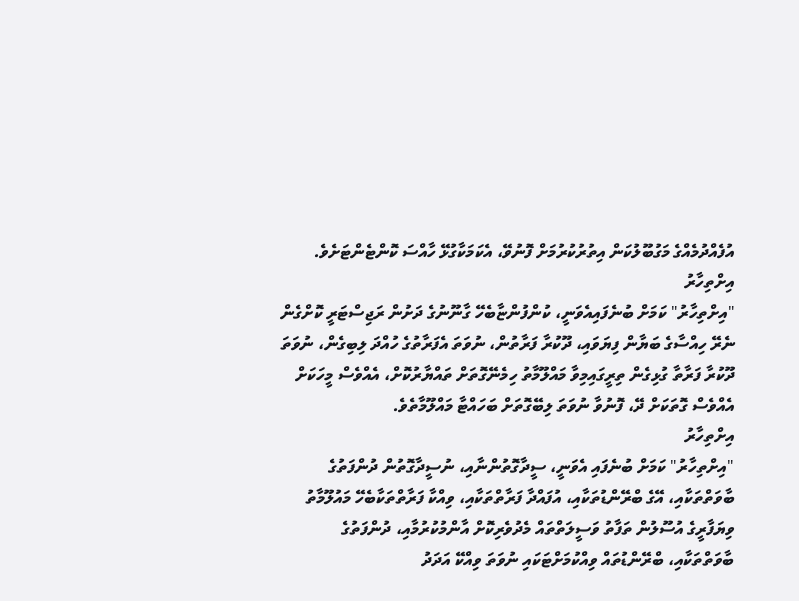އުފެއްދުމެއްގެ މަގުބޫލުކަން އިތުރުކުރުމަށް ފޮނުވޭ، އެކަމަކާގުޅޭ ހާއްސަ ކޮންޓެންޓަށެވެ.
އިށްތިހާރު
"އިށްތިހާރު" ކަމަށް ބުނެފައިއެވަނީ، ކުންފުންޏާބެހޭ ގާނޫނުގެ ދަށުން ރަޖިސްޓަރީ ކޮށްގެން ނެރޭ ހިއްސާގެ ބަޔާން ފިޔަވައި، ދޫކުރާ ފަރާތުން، ނުވަތަ އެފަރާތުގެ ހުއްދަ ލިބިގެން، ނުވަތަ ދޫކުރާ ފަރާތާ ގުޅިގެން ތިރީގައިމިވާ މައްލޫމާތު ހިމެނޭގޮތަށް ތައްޔާރުކޮށް، އެއްވެސް މީހަކަށް އެއްވެސް ގޮތަކަށް ދޭ، ފޮނުވާ ނުވަތަ ލިބޭގޮތަށް ބަހައްޓާ މައްލޫމާތެވެ.
އިށްތިހާރު
"އިށްތިހާރު" ކަމަށް ބުނެފައި އެވަނީ، ސީދާގޮތުންނާއި، ނުސީދާގޮތުން ދުންފަތުގެ ބާވަތްތަކާއި، އޭގެ ބްރޭންޑުތަކާއި، އުފައްދާ ފަރާތްތަކާއި، ވިއްކާ ފަރާތްތަކާބެހޭ މައުލޫމާތު ވިޔަފާރީގެ އުސޫލުން ތަފާތު ވަސީލަތްތައް މެދުވެރިކޮށް އާންމުކުރުމާއި، ދުންފަތުގެ ބާވަތްތަކާއި، ބްރޭންޑުތައް ވިއްކުމަށްޓަކައި ނުވަތަ ވިއްކޭ އަދަދު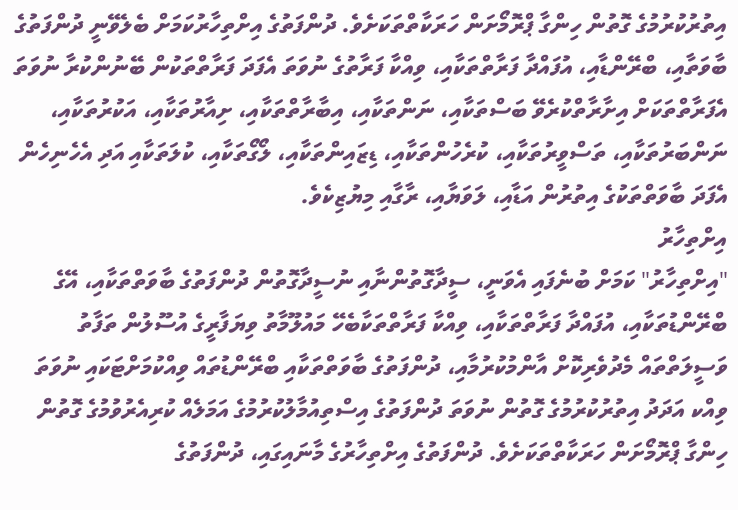އިތުރުކުރުމުގެ ގޮތުން ހިންގާ ޕްރޮމޯށަން ހަރަކާތްތަކަށެވެ. ދުންފަތުގެ އިށްތިހާރުކަމަށް ބެލެވޭނީ ދުންފަތުގެ ބާވަތާއި، ބްރޭންޑާއި، އުފައްދާ ފަރާތްތަކާއި، ވިއްކާ ފަރާތުގެ ނުވަތަ އެފަދަ ފަރާތްތަކުން ބޭނުންކުރާ ނުވަތަ އެފަރާތްތަކަށް އިށާރާތްކުރެވޭ ބަސްތަކާއި، ނަންތަކާއި، އިބާރާތްތަކާއި، ށިއާރުތަކާއި، އަކުރުތަކާއި، ނަންބަރުތަކާއި، ތަސްވީރުތަކާއި، ކުރެހުންތަކާއި، ޑިޒައިންތަކާއި، ލޯގޯތަކާއި، ކުލަތަކާއި އަދި އެހެނިހެން އެފަދަ ބާވަތްތަކުގެ އިތުރުން އަޑާއި، ލަވަޔާއި، ރާގާއި މިޔުޒިކެވެ.
އިށްތިހާރު
"އިށްތިހާރު" ކަމަށް ބުނެފައި އެވަނީ، ސީދާގޮތުންނާއި ނުސީދާގޮތުން ދުންފަތުގެ ބާވަތްތަކާއި، އޭގެ ބްރޭންޑުތަކާއި، އުފައްދާ ފަރާތްތަކާއި، ވިއްކާ ފަރާތްތަކާބެހޭ މައުލޫމާތު ވިޔަފާރީގެ އުސޫލުން ތަފާތު ވަސީލަތްތައް މެދުވެރިކޮށް އާންމުކުރުމާއި، ދުންފަތުގެ ބާވަތްތަކާއި ބްރޭންޑުތައް ވިއްކުމަށްޓަކައި ނުވަތަ ވިއްކ އަދަދު އިތުރުކުރުމުގެ ގޮތުން ނުވަތަ ދުންފަތުގެ އިސްތިއުމާލުކުރުމުގެ އަމަލެއް ކުރިއެރުވުމުގެ ގޮތުން ހިންގާ ޕްރޮމޯށަން ހަރަކާތްތަކަށެވެ. ދުންފަތުގެ އިށްތިހާރުގެ މާނައިގައި، ދުންފަތުގެ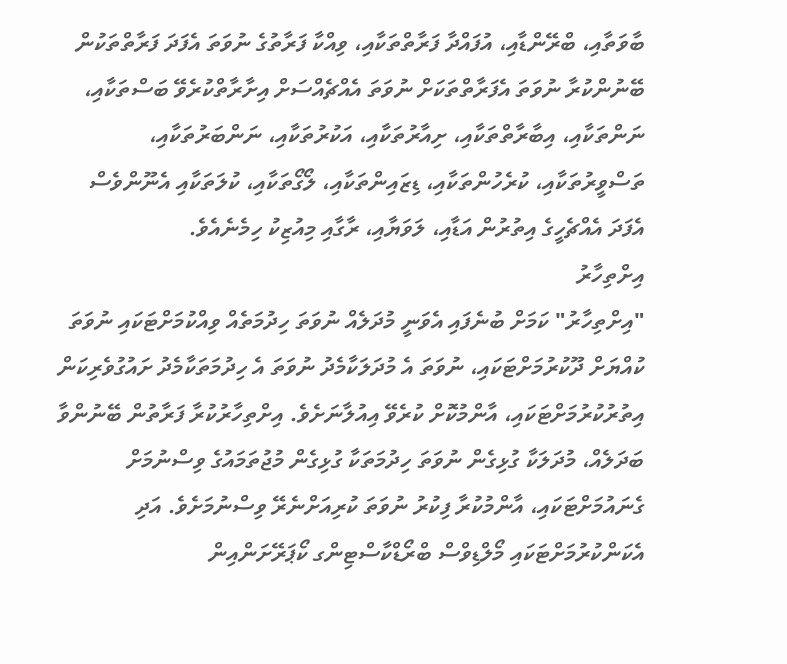ބާވަތާއި، ބްރޭންޑާއި، އުފައްދާ ފަރާތްތަކާއި، ވިއްކާ ފަރާތުގެ ނުވަތަ އެފަދަ ފަރާތްތަކުން ބޭނުންކުރާ ނުވަތަ އެފަރާތްތަކަށް ނުވަތަ އެއްޗެއްސަށް އިށާރާތްކުރެވޭ ބަސްތަކާއި، ނަންތަކާއި، އިބާރާތްތަކާއި، ށިއާރުތަކާއި، އަކުރުތަކާއި، ނަންބަރުތަކާއި، ތަސްވީރުތަކާއި، ކުރެހުންތަކާއި، ޑިޒައިންތަކާއި، ލޯގޯތަކާއި، ކުލަތަކާއި އެނޫންވެސް އެފަދަ އެއްޗެހީގެ އިތުރުން އަޑާއި، ލަވަޔާއި، ރާގާއި މިއުޒިކު ހިމެނެއެވެ.
އިށްތިހާރު
"އިށްތިހާރު" ކަމަށް ބުނެފައި އެވަނީ މުދަލެއް ނުވަތަ ހިދުމަތެއް ވިއްކުމަށްޓަކައި ނުވަތަ ކުއްޔަށް ދޫކުރުމަށްޓަކައި، ނުވަތަ އެ މުދަލަކާމެދު ނުވަތަ އެ ހިދުމަތަކާމެދު ށައުގުވެރިކަން އިތުރުކުރުމަށްޓަކައި، އާންމުކޮށް ކުރެވޭ އިއުލާނަށެވެ. އިށްތިހާރުކުރާ ފަރާތުން ބޭނުންވާ ބަދަލެއް، މުދަލަކާ ގުޅިގެން ނުވަތަ ހިދުމަތަކާ ގުޅިގެން މުޖުތަމައުގެ ވިސްނުމަށް ގެނައުމަށްޓަކައި، އާންމުކުރާ ފިކުރު ނުވަތަ ކުރިއަށްނެރޭ ވިސްނުމަށެވެ. އަދި އެކަންކުރުމަށްޓަކައި މޯލްޑިވްސް ބްރޯޑްކާސްޓިންގ ކޯޕަރޭށަންއިން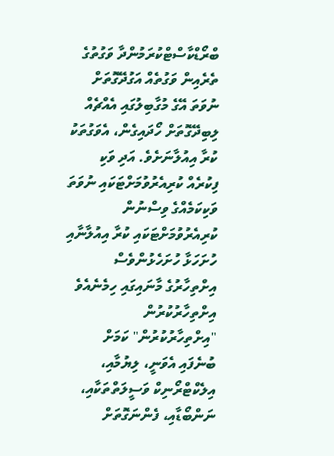ބްރޯޑްކާސްޓްކުރަމުންދާ ވަގުތުގެ ތެރެއިން ވަގުތެއް އަގުދޭގޮތަށް ނުވަތަ އޭގެ މުގާބިލުގައި އެއްޗެއް ލިބިދޭގޮތަށް ހޯދައިގެން، އެވަގުތަކު ކުރާ އިއުލާނަށެވެ. އަދި ވަކި ފިކުރެއް ކުރިއެރުވުމަށްޓަކައި ނުވަތަ ވަކިކަމެއްގެ ވިސްނުން ކުރިއެރުވުމަށްޓަކައި ކުރާ އިއުލާނާއި ހުށަހަޅާ ހުށަހެޅުންވެސް އިށްތިހާރުގެ މާނައިގައި ހިމެނެއެވެ
އިށްތިހާރުކުރުން
"އިށްތިހާރުކުރުން" ކަމަށް ބުނެފައި އެވަނީ، ލިޔުމާއި، އިލެކްޓްރޯނިކް ވަސީލަތްތަކާއި، ނަންބޯޑާއި، ފެންނަގޮތަށް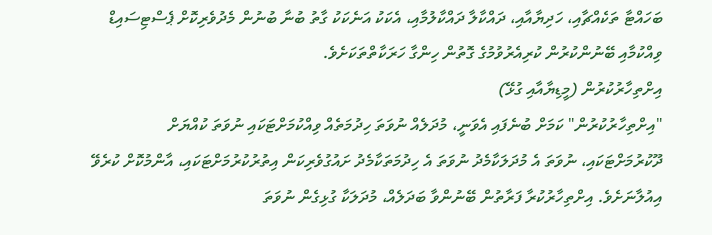ބަހައްޓާ ތަކެއްޗާއި، ހަދިޔާއާއި، ދައްކާލާ ދައްކާލުމާއި، އެކަކު އަނެކަކު ގާތު ބުނާ ބުނުން މެދުވެރިކޮށް ޕެސްޓިސައިޑް ވިއްކުމާއި ބޭނުންކުރުން ކުރިއެރުވުމުގެ ގޮތުން ހިންގާ ހަރަކާތްތަކަށެވެ.
އިށްތިހާރުކުރުން (މީޑިޔާއާއި ގުޅޭ)
"އިށްތިހާރުކުރުން" ކަމަށް ބުނެފައި އެވަނީ، މުދަލެއް ނުވަތަ ހިދުމަތެއް ވިއްކުމަށްޓަކައި ނުވަތަ ކުއްޔަށް ދޫކުރުމަށްޓަކައި، ނުވަތަ އެ މުދަލަކާމެދު ނުވަތަ އެ ހިދުމަތަކާމެދު ށައުގުވެރިކަން އިތުރުކުރުމަށްޓަކައި، އާންމުކޮށް ކުރެވޭ އިއުލާނަށެވެ. އިށްތިހާރުކުރާ ފަރާތުން ބޭނުންވާ ބަދަލެއް، މުދަލަކާ ގުޅިގެން ނުވަތަ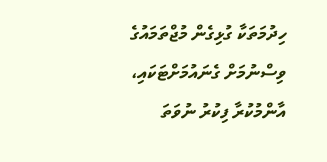ހިދުމަތަކާ ގުޅިގެން މުޖްތަމައުގެ ވިސްނުމަށް ގެނައުމަށްޓަކައި، އާންމުކުރާ ފިކުރު ނުވަތަ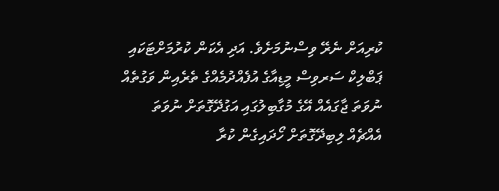ކުރިއަށް ނެރޭ ވިސްނުމަށެވެ. އަދި އެކަން ކުރުމަށްޓަކައި ޕަބްލިކް ސަރވިސް މީޑިއާގެ އުފެއްދުމެއްގެ ތެރެއިން ވަގުތެއް ނުވަތަ ޖާގައެއް އޭގެ މުގާބިލުގައި އަގުދޭގޮތަށް ނުވަތަ އެއްޗެއް ލިބިދޭގޮތަށް ހޯދައިގެން ކުރާ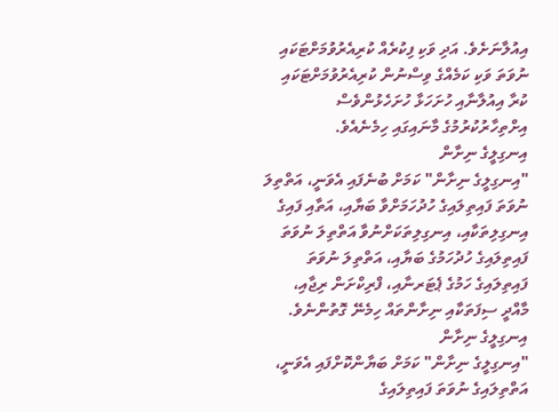އިއުލާނަށެވެ. އަދި ވަކި ފިކުރެއް ކުރިއެރުވުމަށްޓަކައި ނުވަތަ ވަކި ކަމެއްގެ ވިސްނުން ކުރިއެރުވުމަށްޓަކައި ކުރާ އިއުލާނާއި ހުށަހަޅާ ހުށަހެޅުންވެސް އިށްތިހާރުކުރުމުގެ މާނައިގައި ހިމެނެއެވެ.
އިނގިލީގެ ނިށާން
"އިނގިލީގެ ނިށާން" ކަމަށް ބުނެފައި އެވަނީ، އަތްތިލަ ނުވަތަ ފައިތިލައިގެ ހުދުހަމަށްވާ ބަޔާއި، އަތާއި ފައިގެ އިނގިލިތަކާއި، އިނގިލިތަކަށްނުވާ އަތްތިލަ ނުވަތަ ފައިތިލައިގެ ހުދުހަމުގެ ބަޔާއި، އަތްތިލަ ނުވަތަ ފައިތިލައިގެ ހަމުގެ ޕެޓަރނާއި، ފްރިކްށަން ރިޖާއި، މާއްދީ ސިފަތަކާއި ނިށާންތައް ހިމެނޭ ގޮތުންނެވެ.
އިނގިލީގެ ނިށާން
"އިނގިލީގެ ނިށާން" ކަމަށް ބަޔާންކޮށްފައި އެވަނީ، އަތްތިލައިގެ ނުވަތަ ފައިތިލައިގެ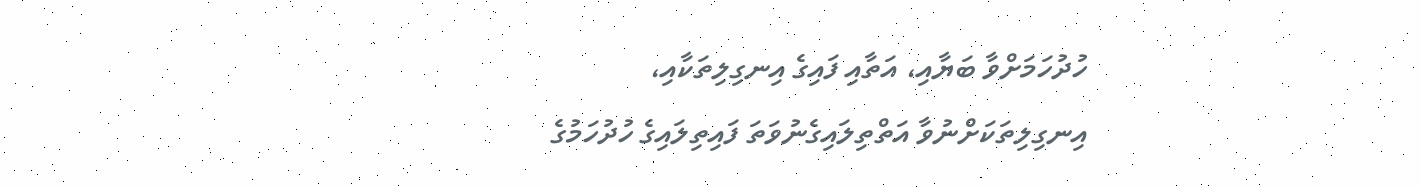ހުދުހަމަށްވާ ބަޔާއި، އަތާއި ފައިގެ އިނގިލިތަކާއި، އިނގިލިތަކަށްނުވާ އަތްތިލައިގެނުވަތަ ފައިތިލައިގެ ހުދުހަމުގެ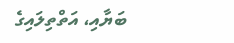ބަޔާއި، އަތްތިލައިގެ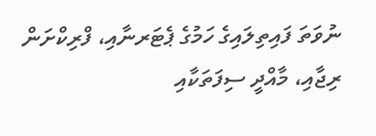ނުވަތަ ފައިތިލައިގެ ހަމުގެ ޕެޓަރނާއި، ފްރިކްށަން ރިޖާއި، މާއްދީ ސިފަތަކާއި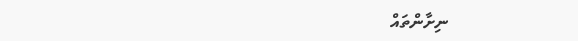ނިށާންތައް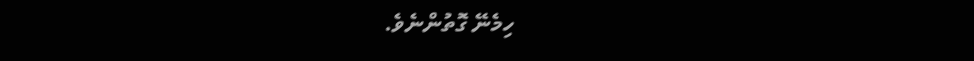ހިމެނޭ ގޮތުންނެވެ.